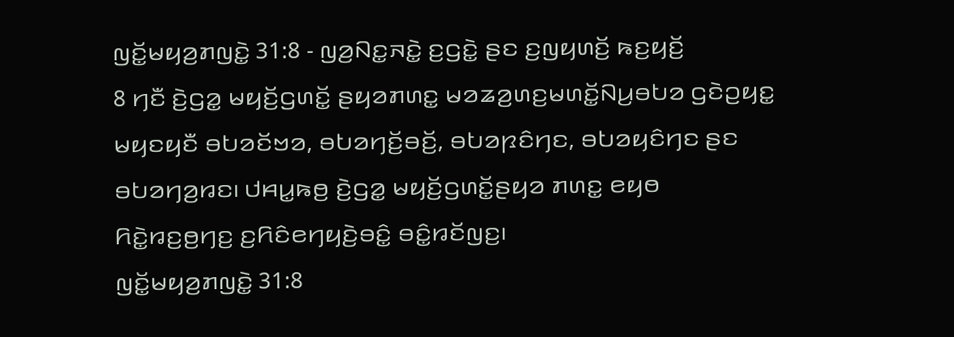ꤜꤢꤩ꤭ꤗꤟꤤ꤬ꤊꤜꤢꤧ꤭ 31:8 - ꤜꤤ꤬ꤡꤢ꤭ꤏꤢꤧ꤭ ꤢ꤬ꤞꤢꤧ꤭ ꤔꤢ ꤢ꤬ꤜꤟꤛꤢꤩ꤬ ꤒꤢ꤬ꤟꤢꤩ꤬
8 ꤚꤢꤪ ꤢꤧ꤬ꤞꤤ꤭ ꤗꤟꤢꤩ꤬ꤞꤛꤢꤩ꤭ ꤔꤟꤤꤊꤛꤢ꤭ ꤗꤤꤘꤤ꤬ꤛꤢ꤬ꤗꤛꤢꤩ꤭ꤡꤣ꤬ꤋꤝꤤ ꤞꤢꤧꤑꤟꤢ꤭ ꤗꤟꤢꤟꤢꤪ ꤋꤝꤤꤢꤩꤠꤤ, ꤋꤝꤤꤚꤢꤩ꤬ꤋꤢꤩ꤬, ꤋꤝꤤꤐꤢꤨꤚꤢ, ꤋꤝꤤꤟꤢꤨꤚꤢ ꤔꤢ ꤋꤝꤤꤚꤤ꤬ꤙꤢ꤯ ꤓꤌꤣ꤭ꤒꤥ꤬ ꤢꤧ꤬ꤞꤤ꤭ ꤗꤟꤢꤩ꤬ꤞꤛꤢꤩ꤭ꤔꤟꤤ ꤊꤛꤢ꤭ ꤕꤟꤥ ꤖꤢꤧ꤭ꤙꤢ꤬ꤥ꤬ꤚꤢ꤬ ꤢ꤬ꤖꤢꤨꤕꤚꤟꤢꤧ꤬ꤋꤢꤨ꤭ ꤋꤢꤨ꤭ꤙꤢꤩꤜꤢ꤬꤯
ꤜꤢꤩ꤭ꤗꤟꤤ꤬ꤊꤜꤢꤧ꤭ 31:8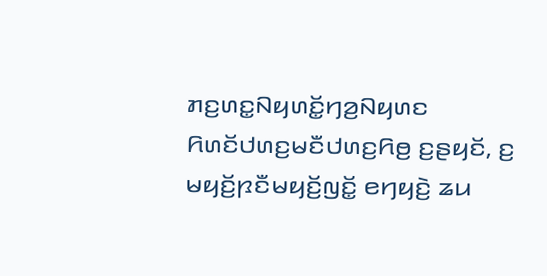ꤊꤢ꤬ꤛꤢ꤭ꤡꤟꤛꤢꤩ꤭ꤚꤤ꤬ꤡꤟꤛꤢ ꤖꤛꤢꤩꤓꤛꤢ꤬ꤗꤢꤪꤓꤛꤢ꤬ꤖꤥ꤬ ꤢ꤬ꤔꤟꤢꤩ, ꤢ꤬ ꤗꤟꤢꤩ꤬ꤐꤢꤪꤗꤟꤢꤩ꤬ꤜꤢꤩ꤭ ꤕꤚꤟꤢꤧ꤬ ꤘꤣ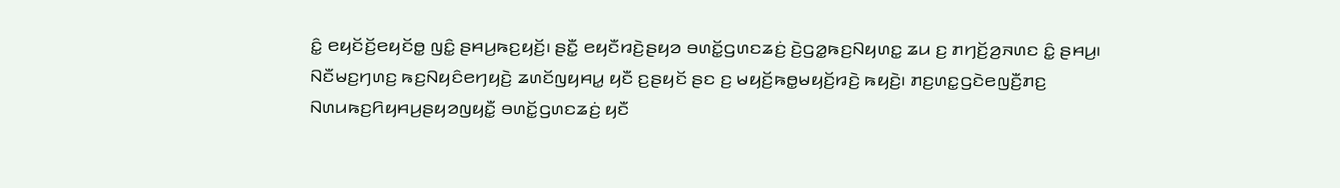ꤢꤨ꤭ ꤕꤟꤢꤩꤢꤩ꤬ꤕꤟꤢꤩꤥ꤭ ꤜꤢꤨ꤭ ꤔꤌꤣ꤬ꤒꤢ꤬ꤟꤢꤩ꤬꤯ ꤔꤢꤪ꤭ ꤕꤟꤢꤪꤙꤢꤧ꤬ꤔꤟꤤ ꤋꤛꤢꤩ꤭ꤞꤛꤢꤘꤢꤦ꤬ ꤢꤧ꤬ꤞꤤ꤭ꤒꤢ꤬ꤡꤟꤛꤢ꤭ ꤘꤣ ꤢ꤬ ꤊꤚꤢꤩ꤬ꤤ꤬ꤏꤛꤢ ꤢꤨ꤭ ꤔꤌꤣ꤬꤯
ꤡꤢꤪꤗꤢ꤬ꤚꤛꤢ꤬ ꤒꤢ꤬ꤡꤟꤢꤨꤕꤚꤟꤢꤧ꤬ ꤘꤛꤢꤩꤜꤟꤌꤣ꤭ ꤟꤢꤪ ꤢ꤬ꤔꤟꤢꤩ ꤔꤢ ꤢ꤬ ꤗꤟꤢꤩ꤬ꤒꤥ꤭ꤗꤟꤢꤩ꤬ꤙꤢꤧ꤬ ꤒꤟꤢꤧ꤬꤯ ꤊꤢ꤬ꤛꤢ꤭ꤞꤢꤧꤕꤜꤢꤪ꤬ꤊꤢ꤬ ꤡꤛꤣꤒꤢ꤬ꤖꤟꤌꤣ꤬ꤔꤟꤤꤜꤟꤢꤪ꤭ ꤋꤛꤢꤩ꤭ꤞꤛꤢꤘꤢꤦ꤬ ꤟꤢꤪ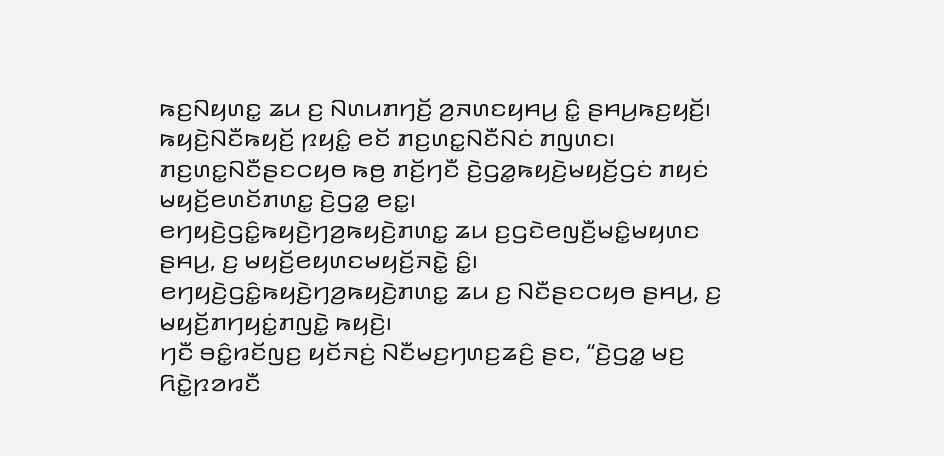ꤒꤢ꤬ꤡꤟꤛꤢ꤭ ꤘꤣ ꤢ꤬ ꤡꤛꤣꤊꤚꤢꤩ꤬ ꤤ꤬ꤏꤛꤢꤟꤌꤣ꤬ ꤢꤨ꤭ ꤔꤌꤣ꤬ꤒꤢ꤬ꤟꤢꤩ꤬꤯
ꤒꤟꤢꤧ꤬ꤡꤢꤪꤒꤟꤢꤩ꤬ ꤐꤟꤢꤨ꤭ ꤕꤢꤩ ꤊꤢ꤬ꤛꤢ꤭ꤡꤢꤪꤡꤢꤦ ꤊꤜꤛꤢ꤯ ꤊꤢ꤬ꤛꤢ꤭ꤡꤢꤪꤔꤢꤍꤟꤥ ꤒꤥ꤬ ꤊꤢꤩ꤬ꤚꤢꤪ ꤢꤧ꤬ꤞꤤ꤭ꤒꤟꤢꤧ꤬ꤗꤟꤢꤩ꤬ꤞꤢꤦ ꤊꤟꤢꤦ ꤗꤟꤢꤩ꤬ꤕꤛꤢꤩꤊꤛꤢ꤭ ꤢꤧ꤬ꤞꤤ꤭ ꤕꤢ꤭꤯
ꤕꤚꤟꤢꤧ꤬ꤞꤢꤨ꤭ꤒꤟꤢꤧ꤬ꤚꤤ꤬ꤒꤟꤢꤧ꤬ꤊꤛꤢ꤭ ꤘꤣ ꤢ꤬ꤞꤢꤧꤕꤜꤢꤪ꤬ꤗꤢꤨ꤭ꤗꤟꤛꤢ ꤔꤌꤣ꤬, ꤢ꤬ ꤗꤟꤢꤩ꤬ꤕꤟꤛꤢꤗꤟꤢꤩ꤬ꤏꤢꤧ꤭ ꤢꤨ꤭꤯ ꤕꤚꤟꤢꤧ꤬ꤞꤢꤨ꤭ꤒꤟꤢꤧ꤬ꤚꤤ꤬ꤒꤟꤢꤧ꤬ꤊꤛꤢ꤭ ꤘꤣ ꤢ꤬ ꤡꤢꤪꤔꤢꤍꤟꤥ ꤔꤌꤣ꤬, ꤢ꤬ ꤗꤟꤢꤩ꤬ꤊꤚꤟꤢꤦ꤭ꤊꤜꤢꤧ꤭ ꤒꤟꤢꤧ꤬꤯
ꤚꤢꤪ ꤋꤢꤨ꤭ꤙꤢꤩꤜꤢ꤬ ꤟꤢꤩꤏꤢꤦ꤬ ꤡꤢꤪꤗꤢ꤬ꤚꤛꤢ꤬ꤘꤢꤨ꤬ ꤔꤢ, “ꤢꤧ꤬ꤞꤤ꤭ ꤗꤢ꤬ ꤖꤢꤧ꤭ꤐꤤꤙꤢꤪ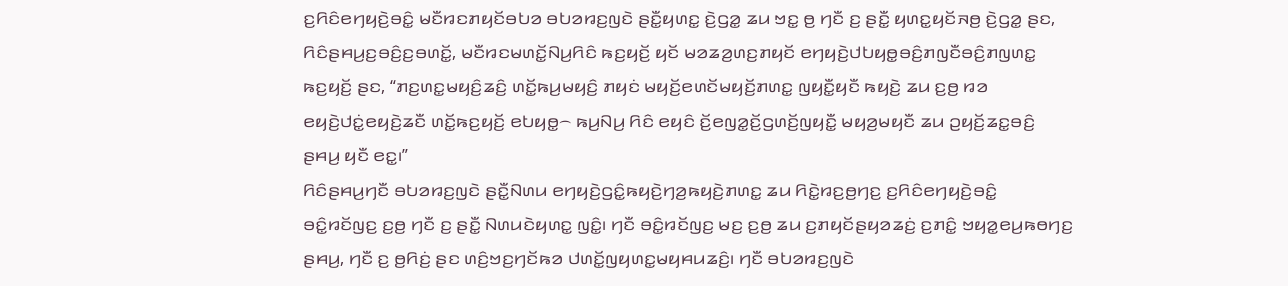ꤢ꤬ꤖꤢꤨꤕꤚꤟꤢꤧ꤬ꤋꤢꤨ꤭ ꤗꤢꤪꤙꤢꤊꤟꤢꤩꤋꤝꤤ ꤋꤝꤤꤙꤢ꤬ꤜꤢꤧ ꤔꤢꤪ꤭ꤟꤛꤢ꤭ ꤢꤧ꤬ꤞꤤ꤭ ꤘꤣ ꤠꤢ꤭ ꤥ꤬ ꤚꤢꤪ ꤢ꤬ ꤔꤢꤪ꤭ ꤟꤛꤢ꤭ꤟꤢꤩꤏꤥ꤬ ꤢꤧ꤬ꤞꤤ꤭ ꤔꤢ,
ꤖꤢꤨꤔꤌꤣ꤬ꤢ꤬ꤋꤢꤨ꤬ꤢ꤬ꤋꤛꤢꤩ꤭, ꤗꤢꤪꤙꤢꤗꤛꤢꤩ꤭ꤡꤣ꤬ꤖꤢꤨ ꤒꤢ꤬ꤟꤢꤩ꤬ ꤟꤢꤩ ꤗꤤꤘꤤ꤬ꤛꤢ꤬ꤊꤟꤢꤩ ꤕꤚꤟꤢꤧ꤬ꤓꤝꤟꤥ꤭ꤋꤢꤨ꤬ꤊꤜꤢꤪꤋꤢꤨ꤬ꤊꤜꤛꤢ꤭ ꤒꤢ꤬ꤟꤢꤩ꤬ ꤔꤢ, “ꤊꤢ꤬ꤛꤢ꤭ꤗꤟꤢꤨ꤬ꤘꤢꤨ꤬ ꤛꤢꤩ꤭ꤒꤣ꤬ꤗꤟꤢꤨ꤬ ꤊꤟꤢꤦ ꤗꤟꤢꤩ꤬ꤕꤛꤢꤩꤗꤟꤢꤩ꤬ꤊꤛꤢ꤭ ꤜꤟꤢꤪ꤭ꤟꤢꤪ ꤒꤟꤢꤧ꤬ ꤘꤣ ꤢ꤬ꤥ꤬ ꤙꤤ ꤕꤟꤢꤧ꤬ꤓꤢꤦ꤭ꤕꤟꤢꤧ꤬ꤘꤢꤪ ꤛꤢꤩ꤭ꤒꤢ꤬ꤟꤢꤩ꤬ ꤕꤝꤟꤥ꤭꤮ ꤒꤣ꤬ꤡꤣ꤬ ꤖꤢꤨ ꤕꤟꤢꤨ ꤢꤩ꤬ꤕꤜꤤ꤭ꤢꤩ꤬ꤞꤛꤢꤩ꤬ꤜꤟꤢꤪ꤭ ꤗꤟꤤ꤬ꤗꤟꤢꤪ ꤘꤣ ꤑꤟꤢꤩ꤬ꤘꤢ꤭ꤋꤢꤨ꤬ ꤔꤌꤣ꤬ ꤟꤢꤪ ꤕꤢ꤭꤯”
ꤖꤢꤨꤔꤌꤣ꤬ꤚꤢꤪ ꤋꤝꤤꤙꤢ꤬ꤜꤢꤧ ꤔꤢꤪ꤭ꤡꤛꤣ ꤕꤚꤟꤢꤧ꤬ꤞꤢꤨ꤭ꤒꤟꤢꤧ꤬ꤚꤤ꤬ꤒꤟꤢꤧ꤬ꤊꤛꤢ꤭ ꤘꤣ ꤖꤢꤧ꤭ꤙꤢ꤬ꤥ꤬ꤚꤢ꤬ ꤢ꤬ꤖꤢꤨꤕꤚꤟꤢꤧ꤬ꤋꤢꤨ꤭ ꤋꤢꤨ꤭ꤙꤢꤩꤜꤢ꤬ ꤢ꤬ꤥ꤬ ꤚꤢꤪ ꤢ꤬ ꤔꤢꤪ꤭ ꤡꤛꤣꤢꤧꤟꤛꤢ꤭ ꤜꤢꤨ꤭꤯ ꤚꤢꤪ ꤋꤢꤨ꤭ꤙꤢꤩꤜꤢ꤬ ꤗꤢ꤬ ꤢ꤬ꤥ꤬ ꤘꤣ ꤢ꤬ꤊꤟꤢꤩꤔꤟꤤꤘꤢꤦ꤬ ꤢ꤬ꤊꤢꤨ꤭ ꤠꤟꤤ꤭ꤕꤣ꤬ꤒꤥꤚꤢ꤬ ꤔꤌꤣ꤬, ꤚꤢꤪ ꤢ꤬ ꤥ꤬ꤖꤢꤦ꤬ ꤔꤢ ꤛꤢꤨ꤬ꤠꤢ꤬ꤚꤢꤩꤒꤤ ꤓꤛꤢꤩ꤭ꤜꤟꤛꤢ꤭ꤗꤟꤌꤣꤘꤢꤨ꤬꤯ ꤚꤢꤪ ꤋꤝꤤꤙꤢ꤬ꤜꤢꤧ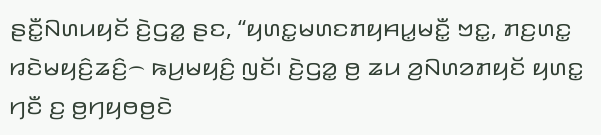ꤔꤢꤪ꤭ꤡꤛꤣꤟꤢꤩ ꤢꤧ꤬ꤞꤤ꤭ ꤔꤢ, “ꤟꤛꤢ꤭ꤗꤛꤢꤊꤟꤌꤣ꤭ꤗꤢꤪ꤭ ꤠꤢ꤭, ꤊꤢ꤬ꤛꤢ꤭ ꤙꤢꤧꤗꤟꤢꤨ꤬ꤘꤢꤨ꤬꤮ ꤒꤣ꤬ꤗꤟꤢꤨ꤬ ꤜꤢꤩ꤯ ꤢꤧ꤬ꤞꤤ꤭ ꤥ꤬ ꤘꤣ ꤤ꤬ꤡꤛꤤꤊꤟꤢꤩ ꤟꤛꤢ꤭ ꤚꤢꤪ ꤢ꤬ ꤥ꤬ꤚꤟꤥꤥ꤬ꤢꤧ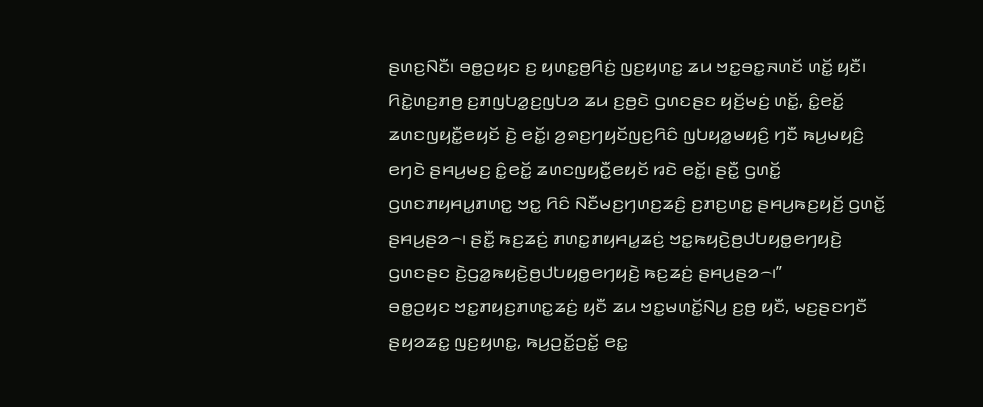ꤔꤛꤢ꤬ꤡꤢꤪ꤯ ꤋꤥ꤭ꤑꤟꤢ ꤢ꤬ ꤟꤛꤢ꤭ꤥ꤬ꤖꤢꤦ꤬ ꤜꤢ꤬ꤟꤛꤢ꤭ ꤘꤣ ꤠꤢ꤭ꤋꤢ꤭ꤏꤛꤢꤩ ꤛꤢꤩ꤭ ꤟꤢꤪ꤯
ꤖꤢꤧ꤭ꤛꤢ꤬ꤊꤥ꤬ ꤢ꤬ꤊꤜꤝꤤ꤭ꤢ꤬ꤜꤝꤤ ꤘꤣ ꤢ꤬ꤥ꤬ꤢꤧ ꤞꤛꤢꤔꤢ ꤟꤢꤩ꤬ꤗꤢꤦ꤬ ꤛꤢꤩ꤭, ꤢꤨ꤭ꤕꤢꤩ꤭ ꤘꤛꤢꤜꤟꤢꤪ꤭ꤕꤟꤢꤩ ꤢꤧ꤬ ꤕꤢꤩ꤭꤯ ꤤ꤬ꤎꤢ꤬ꤚꤟꤢꤩꤜꤢ꤬ꤖꤢꤨ ꤜꤝꤟꤤ꤭ꤗꤟꤢꤨ꤬ ꤚꤢꤪ ꤒꤣ꤬ꤗꤟꤢꤨ꤬ ꤕꤚꤢꤧ ꤔꤌꤣ꤬ꤗꤢ꤬ ꤢꤨ꤭ꤕꤢꤩ꤭ ꤘꤛꤢꤜꤟꤢꤪ꤭ꤕꤟꤢꤩ ꤙꤢꤧ ꤕꤢꤩ꤭꤯ ꤔꤢꤪ꤭ ꤞꤛꤢꤩ꤭ ꤞꤛꤢꤊꤟꤌꤣ꤭ꤊꤛꤢ꤭ ꤠꤢ꤭ ꤖꤢꤨ ꤡꤢꤪꤗꤢ꤬ꤚꤛꤢ꤬ꤘꤢꤨ꤬ ꤢ꤬ꤊꤢ꤬ꤛꤢ꤭ ꤔꤌꤣ꤬ꤒꤢ꤬ꤟꤢꤩ꤬ ꤞꤛꤢꤩ꤭ ꤔꤌꤣ꤬ꤔꤤ꤮꤯ ꤔꤢꤪ꤭ ꤒꤢ꤬ꤘꤢꤦ꤬ ꤊꤛꤢ꤭ꤊꤟꤌꤣ꤭ꤘꤢꤦ꤬ ꤠꤢ꤭ꤒꤟꤢꤧ꤬ꤥ꤬ꤓꤝꤟꤥ꤭ꤕꤚꤟꤢꤧ꤬ ꤞꤛꤢꤔꤢ ꤢꤧ꤬ꤞꤤ꤭ꤒꤟꤢꤧ꤬ꤥ꤬ꤓꤝꤟꤥ꤭ꤕꤚꤟꤢꤧ꤬ ꤒꤢ꤬ꤘꤢꤦ꤬ ꤔꤌꤣ꤬ꤔꤤ꤮꤯”
ꤋꤥ꤭ꤑꤟꤢ ꤠꤢ꤭ꤊꤟꤢ꤬ꤊꤛꤢ꤭ꤘꤢꤦ꤬ ꤟꤢꤪ ꤘꤣ ꤠꤢ꤭ꤗꤛꤢꤩ꤭ꤡꤣ꤬ ꤢ꤬ꤥ꤬ ꤟꤢꤪ, ꤗꤢ꤬ꤔꤢꤚꤢꤪ ꤔꤟꤤꤘꤢ꤭ ꤜꤢ꤬ꤟꤛꤢ꤭, ꤒꤣ꤬ꤑꤢꤩ꤭ꤑꤢꤩ꤭ ꤕꤢ꤭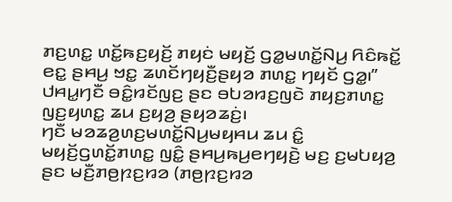ꤊꤢ꤬ꤛꤢ꤭ ꤛꤢꤩ꤭ꤒꤢ꤬ꤟꤢꤩ꤬ ꤊꤟꤢꤦ ꤗꤟꤢꤩ꤬ ꤞꤤ꤭ꤗꤛꤢꤩ꤭ꤡꤣ꤬ ꤖꤢꤨꤒꤢꤩ꤭ ꤕꤢ꤭ ꤔꤌꤣ꤬ ꤠꤢ꤭ ꤘꤛꤢꤩꤚꤟꤢꤪ꤬ꤔꤟꤤ ꤊꤛꤢ꤭ ꤚꤟꤢꤩ ꤞꤤ꤭꤯”
ꤓꤌꤣ꤭ꤚꤢꤪ ꤋꤢꤨ꤭ꤙꤢꤩꤜꤢ꤬ ꤔꤢ ꤋꤝꤤꤙꤢ꤬ꤜꤢꤧ ꤊꤟꤢ꤬ꤊꤛꤢ꤭ ꤜꤢ꤬ꤟꤛꤢ꤭ ꤘꤣ ꤢ꤬ꤟꤤ꤬ ꤔꤟꤤꤘꤢꤦ꤬꤯
ꤚꤢꤪ ꤗꤤꤘꤤ꤬ꤛꤢ꤬ꤗꤛꤢꤩ꤭ꤡꤣ꤬ꤗꤟꤌꤣ ꤘꤣ ꤢꤨ꤭ ꤗꤟꤢꤩ꤬ꤞꤛꤢꤩ꤭ꤊꤛꤢ꤭ ꤜꤢꤨ꤭ ꤔꤌꤣ꤬ꤒꤣ꤬ꤕꤚꤟꤢꤧ꤬ ꤗꤢ꤬ ꤢ꤬ꤗꤝꤟꤤ꤬ ꤔꤢ ꤗꤢꤪ꤬ꤊꤥ꤬ꤐꤢ꤬ꤙꤤ (ꤊꤥ꤬ꤐꤢ꤬ꤙꤤ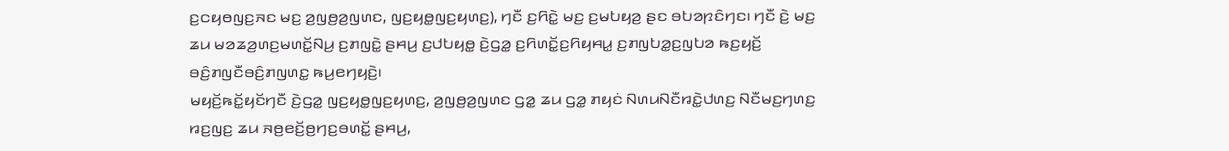ꤢ꤬ꤍꤟꤥꤜꤢ꤬ꤏꤢ ꤗꤢ꤬ ꤤ꤬ꤜꤥ꤬ꤤ꤬ꤜꤛꤢ, ꤜꤢ꤬ꤟꤥ꤭ꤜꤢ꤬ꤟꤛꤢ꤬), ꤚꤢꤪ ꤢ꤬ꤖꤢꤧ꤭ ꤗꤢ꤬ ꤢ꤬ꤗꤝꤟꤤ꤬ ꤔꤢ ꤋꤝꤤꤐꤢꤨꤚꤢ꤯ ꤚꤢꤪ ꤢꤧ꤬ ꤗꤢ꤬ ꤘꤣ ꤗꤤꤘꤤ꤬ꤛꤢ꤬ꤗꤛꤢꤩ꤭ꤡꤣ꤬ ꤢ꤬ꤊꤜꤢꤧ꤭ ꤔꤌꤣ꤬ ꤢ꤬ꤓꤝꤟꤥ꤭ ꤢꤧ꤬ꤞꤤ꤭ ꤢ꤬ꤖꤛꤢꤩ꤭ꤢ꤬ꤖꤟꤌꤣ꤭ ꤢ꤬ꤊꤜꤝꤤ꤭ꤢ꤬ꤜꤝꤤ ꤒꤢ꤬ꤟꤢꤩ꤬ ꤋꤢꤨ꤬ꤊꤜꤢꤪꤋꤢꤨ꤬ꤊꤜꤛꤢ꤭ ꤒꤣ꤬ꤕꤚꤟꤢꤧ꤬꤯
ꤗꤟꤢꤩ꤬ꤒꤢꤩ꤭ꤟꤢꤩꤚꤢꤪ ꤢꤧ꤬ꤞꤤ꤭ ꤜꤢ꤬ꤟꤥ꤭ꤜꤢ꤬ꤟꤛꤢ꤬, ꤤ꤬ꤜꤥ꤬ꤤ꤬ꤜꤛꤢ ꤞꤤ꤭ ꤘꤣ ꤞꤤ꤭ ꤊꤟꤢꤦ ꤡꤛꤣꤡꤢꤪꤙꤢꤧ꤭ꤓꤛꤢ꤬ ꤡꤢꤪꤗꤢ꤬ꤚꤛꤢ꤬ ꤙꤢ꤬ꤜꤢ꤬ ꤘꤣ ꤏꤥ꤬ꤕꤢꤩ꤬ꤥ꤬ꤚꤢ꤬ꤋꤛꤢꤩ꤭ ꤔꤌꤣ꤬,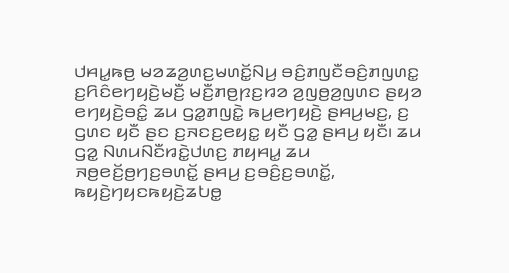ꤓꤌꤣ꤭ꤒꤥ꤬ ꤗꤤꤘꤤ꤬ꤛꤢ꤬ꤗꤛꤢꤩ꤭ꤡꤣ꤬ ꤋꤢꤨ꤬ꤊꤜꤢꤪꤋꤢꤨ꤬ꤊꤜꤛꤢ꤭ ꤢ꤬ꤖꤢꤨꤕꤚꤟꤢꤧ꤬ꤗꤢꤪ꤬ ꤗꤢꤪ꤬ꤊꤥ꤬ꤐꤢ꤬ꤙꤤ ꤤ꤬ꤜꤥ꤬ꤤ꤬ꤜꤛꤢ ꤔꤟꤤ ꤕꤚꤟꤢꤧ꤬ꤋꤢꤨ꤭ ꤘꤣ ꤞꤤ꤭ꤊꤜꤢꤧ꤭ ꤒꤣ꤬ꤕꤚꤟꤢꤧ꤬ ꤔꤌꤣ꤬ꤗꤢ꤬, ꤢ꤬ ꤞꤛꤢ ꤟꤢꤪ ꤔꤢ ꤢ꤬ꤏꤢꤢ꤬ꤕꤟꤢ꤭ ꤟꤢꤪ ꤞꤤ꤭ ꤔꤌꤣ꤬ ꤟꤢꤪ꤯ ꤘꤣ ꤞꤤ꤭ ꤡꤛꤣꤡꤢꤪꤙꤢꤧ꤭ꤓꤛꤢ꤬ ꤊꤟꤌꤣ꤭ ꤘꤣ ꤏꤥ꤬ꤕꤢꤩ꤬ꤥ꤬ꤚꤢ꤬ꤋꤛꤢꤩ꤭ ꤔꤌꤣ꤬ ꤢ꤬ꤋꤢꤨ꤬ꤢ꤬ꤋꤛꤢꤩ꤭, ꤒꤟꤢꤧ꤬ꤚꤟꤢꤒꤟꤢꤧ꤬ꤘꤝꤥ꤭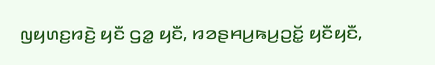ꤜꤟꤛꤢ꤬ꤙꤢꤧ꤬ ꤟꤢꤪ ꤞꤤ꤭ ꤟꤢꤪ, ꤙꤤꤔꤌꤣ꤬ꤒꤣ꤬ꤑꤢꤩ꤭ ꤟꤢꤪꤟꤢꤪ,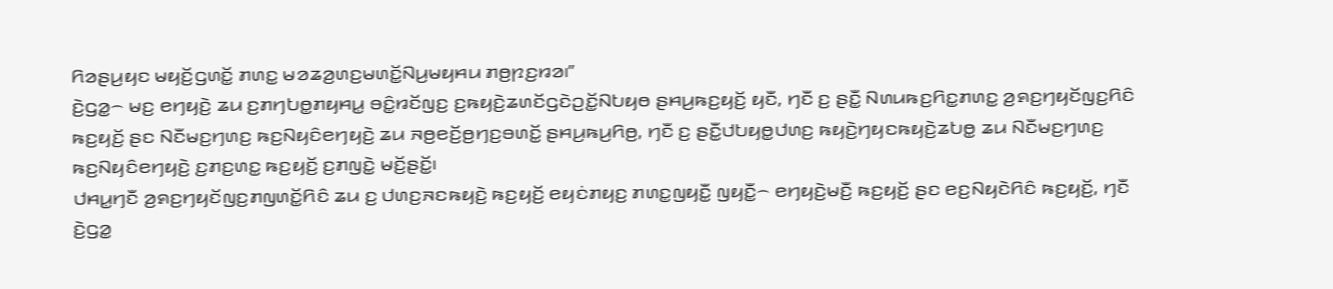ꤖꤤꤔꤣ꤬ꤟꤢ ꤗꤟꤢꤩ꤬ꤞꤛꤢꤩ꤭ ꤊꤛꤢ꤭ ꤗꤤꤘꤤ꤬ꤛꤢ꤬ꤗꤛꤢꤩ꤭ꤡꤣ꤬ꤗꤟꤌꤣ ꤊꤥ꤬ꤐꤢ꤬ꤙꤤ꤯”
ꤢꤧ꤬ꤞꤤ꤭꤮ ꤗꤢ꤬ ꤕꤚꤟꤢꤧ꤬ ꤘꤣ ꤢ꤬ꤊꤚꤝꤥ꤭ꤊꤟꤌꤣ꤭ ꤋꤢꤨ꤭ꤙꤢꤩꤜꤢ꤬ ꤢ꤬ꤒꤟꤢꤧ꤬ꤘꤛꤢꤩꤞꤢꤧꤑꤢꤩ꤭ꤡꤝꤟꤥ ꤔꤌꤣ꤬ꤒꤢ꤬ꤟꤢꤩ꤬ ꤟꤢꤪ, ꤚꤢꤪ ꤢ꤬ ꤔꤢꤪ꤭ ꤡꤛꤣꤒꤢ꤬ꤖꤢ꤭ꤊꤛꤢ꤭ ꤤ꤬ꤎꤢ꤬ꤚꤟꤢꤩꤜꤢ꤬ꤖꤢꤨ ꤒꤢ꤬ꤟꤢꤩ꤬ ꤔꤢ ꤡꤢꤪꤗꤢ꤬ꤚꤛꤢ꤬ ꤒꤢ꤬ꤡꤟꤢꤨꤕꤚꤟꤢꤧ꤬ ꤘꤣ ꤏꤥ꤬ꤕꤢꤩ꤬ꤥ꤬ꤚꤢ꤬ꤋꤛꤢꤩ꤭ ꤔꤌꤣ꤬ꤒꤣ꤬ꤖꤥ꤬, ꤚꤢꤪ ꤢ꤬ ꤔꤢꤪ꤭ꤓꤝꤟꤥ꤭ꤓꤛꤢ꤬ ꤒꤟꤢꤧ꤬ꤚꤟꤢꤒꤟꤢꤧ꤬ꤘꤝꤥ꤭ ꤘꤣ ꤡꤢꤪꤗꤢ꤬ꤚꤛꤢ꤬ ꤒꤢ꤬ꤡꤟꤢꤨꤕꤚꤟꤢꤧ꤬ ꤢ꤬ꤊꤢ꤬ꤛꤢ꤭ ꤒꤢ꤬ꤟꤢꤩ꤬ ꤢ꤬ꤊꤜꤢꤧ꤭ ꤗꤢꤩ꤬ꤔꤢꤩ꤭꤯
ꤓꤌꤣ꤭ꤚꤢꤪ ꤤ꤬ꤎꤢ꤬ꤚꤟꤢꤩꤜꤢ꤬ꤊꤜꤛꤢꤩ꤭ꤖꤢꤨ ꤘꤣ ꤢ꤬ ꤓꤛꤢ꤬ꤏꤢꤒꤟꤢꤧ꤬ ꤒꤢ꤬ꤟꤢꤩ꤬ ꤕꤟꤢꤦꤊꤟꤢ꤬ ꤊꤛꤢ꤭ꤜꤟꤢꤪ꤭ ꤜꤟꤢꤪ꤭꤮ ꤕꤚꤟꤢꤧ꤬ꤗꤢꤪ꤬ ꤒꤢ꤬ꤟꤢꤩ꤬ ꤔꤢ ꤕꤢ꤬ꤡꤟꤢꤧꤖꤢꤨ ꤒꤢ꤬ꤟꤢꤩ꤬, ꤚꤢꤪ ꤢꤧ꤬ꤞꤤ꤭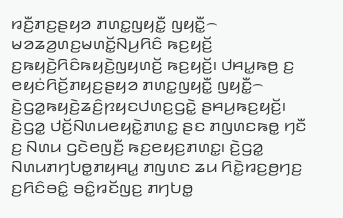ꤙꤢꤪ꤬ꤊꤢ꤬ꤔꤟꤤ ꤊꤛꤢ꤭ꤜꤟꤢꤪ꤭ ꤜꤟꤢꤪ꤭꤮ ꤗꤤꤘꤤ꤬ꤛꤢ꤬ꤗꤛꤢꤩ꤭ꤡꤣ꤬ꤖꤢꤨ ꤒꤢ꤬ꤟꤢꤩ꤬ ꤢ꤬ꤒꤟꤢꤧ꤬ꤖꤢꤨꤒꤟꤢꤧ꤬ꤜꤟꤛꤢꤩ꤬ ꤒꤢ꤬ꤟꤢꤩ꤬꤯ ꤓꤌꤣ꤭ꤒꤥ꤬ ꤢ꤬ ꤕꤟꤢꤦꤖꤢꤩ꤬ꤊꤟꤢ꤬ꤔꤟꤤ ꤊꤛꤢ꤭ꤜꤟꤢꤪ꤭ ꤜꤟꤢꤪ꤭꤮ ꤢꤧ꤬ꤞꤤ꤭ꤒꤟꤢꤧ꤬ꤘꤢꤨ꤬ꤐꤟꤢꤓꤛꤢ꤬ꤞꤢꤧ꤭ ꤔꤌꤣ꤬ꤒꤢ꤬ꤟꤢꤩ꤬꤯
ꤢꤧ꤬ꤞꤤ꤭ ꤓꤢꤩ꤬ꤡꤛꤣꤕꤟꤢꤧ꤭ꤊꤛꤢ꤭ ꤔꤢ ꤊꤜꤛꤢꤒꤥ꤭ ꤚꤢꤪ ꤢ꤬ ꤡꤛꤣ ꤞꤢꤧꤕꤜꤢꤪ꤬ ꤒꤢ꤬ꤕꤟꤢ꤬ꤊꤛꤢ꤭꤯ ꤢꤧ꤬ꤞꤤ꤭ ꤡꤛꤣꤊꤚꤝꤥ꤭ꤊꤟꤌꤣ꤭ ꤊꤜꤛꤢ ꤘꤣ ꤖꤢꤧ꤭ꤙꤢ꤬ꤥ꤬ꤚꤢ꤬ ꤢ꤬ꤖꤢꤨꤋꤢꤨ꤭ ꤋꤢꤨ꤭ꤙꤢꤩꤜꤢ꤬ ꤊꤚꤝꤥ꤭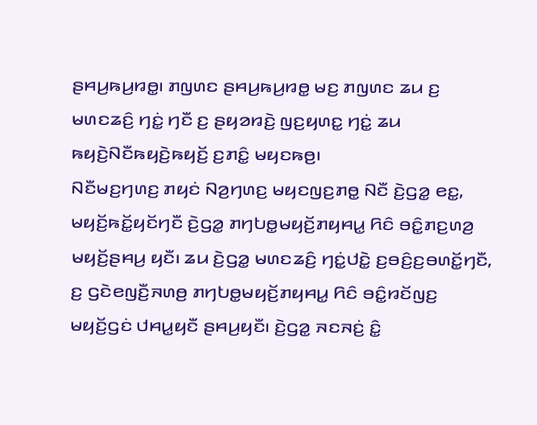ꤔꤌꤣ꤬ꤒꤣ꤬ꤙꤥ꤭꤯ ꤊꤜꤛꤢ ꤔꤌꤣ꤬ꤒꤣ꤬ꤙꤥ꤭ ꤗꤢ꤬ ꤊꤜꤛꤢ ꤘꤣ ꤢ꤬ ꤗꤛꤢꤘꤢꤨ꤬ ꤚꤢꤦ꤭ ꤚꤢꤪ ꤢ꤬ ꤔꤟꤤꤙꤢꤧ꤬ ꤜꤢ꤬ꤟꤛꤢ꤭ ꤚꤢꤦ꤭ ꤘꤣ ꤒꤟꤢꤧ꤬ꤡꤢꤪꤒꤟꤢꤧ꤬ꤒꤟꤢꤩ꤬ ꤢ꤬ꤊꤢꤨ꤭ ꤗꤟꤢꤒꤥ꤬꤯
ꤡꤢꤪꤗꤢ꤬ꤚꤛꤢ꤬ ꤊꤟꤢꤦ ꤡꤤ꤬ꤚꤛꤢ꤬ ꤗꤟꤢꤜꤢ꤬ꤊꤥ꤭ ꤡꤢꤪ ꤢꤧ꤬ꤞꤤ꤭ ꤕꤢ꤭, ꤗꤟꤢꤩ꤬ꤒꤢꤩ꤭ꤟꤢꤩꤚꤢꤪ ꤢꤧ꤬ꤞꤤ꤭ ꤊꤚꤝꤥ꤭ꤗꤟꤢꤩ꤬ꤊꤟꤌꤣ꤭ ꤖꤢꤨ ꤋꤢꤨ꤭ꤊꤢ꤬ꤛꤤ꤬ ꤗꤟꤢꤩ꤬ꤔꤌꤣ꤬ ꤟꤢꤪ꤯ ꤘꤣ ꤢꤧ꤬ꤞꤤ꤭ ꤗꤛꤢꤘꤢꤨ꤬ ꤚꤢꤦ꤭ꤓꤢꤧ꤭ ꤢ꤬ꤋꤢꤨ꤬ꤢ꤬ꤋꤛꤢꤩ꤭ꤚꤢꤪ, ꤢ꤬ ꤞꤢꤧꤕꤜꤢꤪ꤬ꤏꤛꤥ꤬ ꤊꤚꤝꤥ꤭ꤗꤟꤢꤩ꤬ꤊꤟꤌꤣ꤭ ꤖꤢꤨ ꤋꤢꤨ꤭ꤙꤢꤩꤜꤢ꤬ ꤗꤟꤢꤩ꤬ꤞꤢꤦ ꤓꤌꤣ꤭ꤟꤢꤪ ꤔꤌꤣ꤬ꤟꤢꤪ꤯ ꤢꤧ꤬ꤞꤤ꤭ ꤏꤢꤏꤢꤦ꤬ ꤢꤨ꤭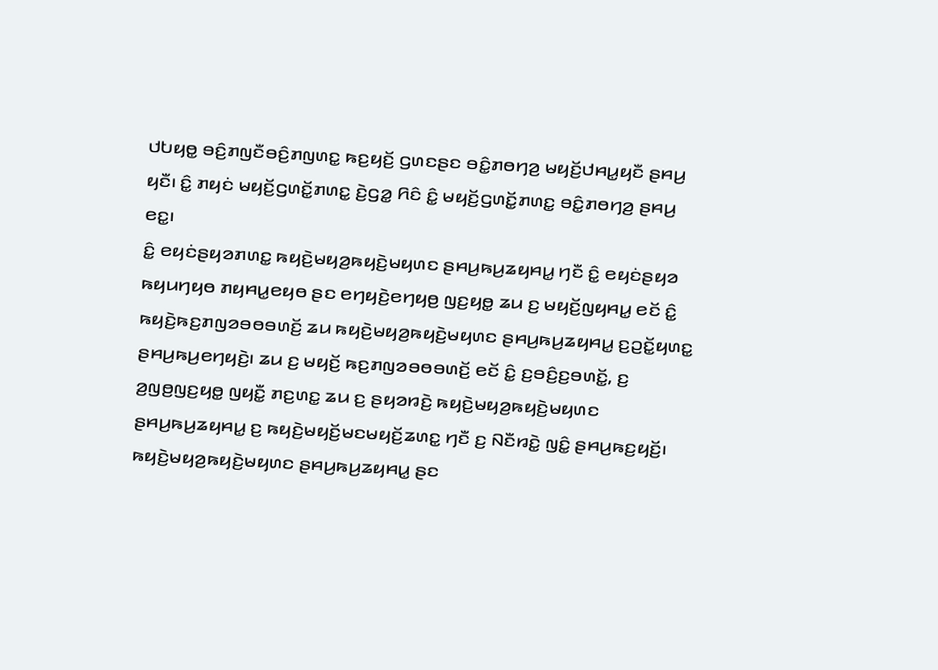ꤓꤝꤟꤥ꤭ ꤋꤢꤨ꤬ꤊꤜꤢꤪꤋꤢꤨ꤬ꤊꤜꤛꤢ꤭ ꤒꤢ꤬ꤟꤢꤩ꤬ ꤞꤛꤢꤔꤢ ꤋꤢꤨ꤭ꤊꤥꤚꤤ꤬ ꤗꤟꤢꤩ꤬ꤓꤌꤣ꤭ꤟꤢꤪ ꤔꤌꤣ꤬ ꤟꤢꤪ꤯ ꤢꤨ꤭ ꤊꤟꤢꤦ ꤗꤟꤢꤩ꤬ꤞꤛꤢꤩ꤭ꤊꤛꤢ꤭ ꤢꤧ꤬ꤞꤤ꤭ ꤖꤢꤨ ꤢꤨ꤭ ꤗꤟꤢꤩ꤬ꤞꤛꤢꤩ꤭ꤊꤛꤢ꤭ ꤋꤢꤨ꤭ꤊꤥꤚꤤ꤬ ꤔꤌꤣ꤬ ꤕꤢ꤭꤯
ꤢꤨ꤭ ꤕꤟꤢꤦꤔꤟꤤꤊꤛꤢ꤭ ꤒꤟꤢꤧ꤬ꤗꤟꤤ꤬ꤒꤟꤢꤧ꤬ꤗꤟꤛꤢ ꤔꤌꤣ꤬ꤒꤣ꤬ꤘꤟꤌꤣ꤭ ꤚꤢꤪ ꤢꤨ꤭ ꤕꤟꤢꤦꤔꤟꤤ ꤒꤟꤣꤚꤟꤥ ꤊꤟꤌꤣ꤭ꤕꤟꤥ ꤔꤢ ꤕꤚꤟꤢꤧ꤬ꤕꤚꤟꤥ꤬ ꤜꤢ꤬ꤟꤥ꤭ ꤘꤣ ꤢ꤬ ꤗꤟꤢꤩ꤬ꤜꤟꤌꤣ꤭ ꤕꤢꤩ ꤢꤨ꤭ ꤒꤟꤢꤧ꤬ꤒꤢ꤬ꤊꤜꤤꤋꤥꤋꤛꤢꤩ꤬ ꤘꤣ ꤒꤟꤢꤧ꤬ꤗꤟꤤ꤬ꤒꤟꤢꤧ꤬ꤗꤟꤛꤢ ꤔꤌꤣ꤬ꤒꤣ꤬ꤘꤟꤌꤣ꤭ ꤢ꤬ꤑꤢꤩ꤭ꤟꤛꤢ꤭ ꤔꤌꤣ꤬ꤒꤣ꤬ꤕꤚꤟꤢꤧ꤬꤯ ꤘꤣ ꤢ꤬ ꤗꤟꤢꤩ꤬ ꤒꤢ꤬ꤊꤜꤤꤋꤥꤋꤛꤢꤩ꤬ ꤕꤢꤩ ꤢꤨ꤭ ꤢ꤬ꤋꤢꤨ꤬ꤢ꤬ꤋꤛꤢꤩ꤭, ꤢ꤬ ꤤ꤬ꤜꤥ꤬ꤜꤢ꤬ꤟꤥ꤭ ꤜꤟꤢꤪ꤭ ꤊꤢ꤬ꤛꤢ꤭ ꤘꤣ ꤢ꤬ ꤔꤟꤤꤙꤢꤧ꤬ ꤒꤟꤢꤧ꤬ꤗꤟꤤ꤬ꤒꤟꤢꤧ꤬ꤗꤟꤛꤢ ꤔꤌꤣ꤬ꤒꤣ꤬ꤘꤟꤌꤣ꤭ ꤢ꤬ ꤒꤟꤢꤧ꤬ꤗꤟꤢꤩ꤬ꤗꤢꤗꤟꤢꤩ꤬ꤘꤛꤢ꤭ ꤚꤢꤪ ꤢ꤬ ꤡꤢꤪꤙꤢꤧ꤭ ꤜꤢꤨ꤭ ꤔꤌꤣ꤬ꤒꤢ꤬ꤟꤢꤩ꤬꤯ ꤒꤟꤢꤧ꤬ꤗꤟꤤ꤬ꤒꤟꤢꤧ꤬ꤗꤟꤛꤢ ꤔꤌꤣ꤬ꤒꤣ꤬ꤘꤟꤌꤣ꤭ ꤔꤢ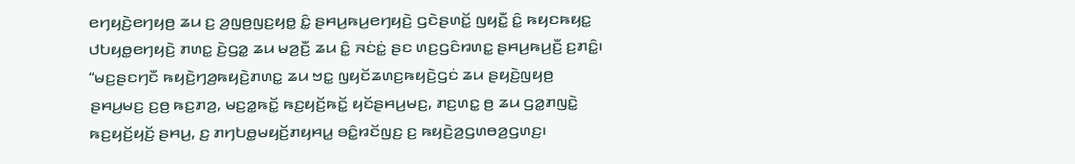ꤕꤚꤟꤢꤧ꤬ꤕꤚꤟꤥ꤬ ꤘꤣ ꤢ꤬ ꤤ꤬ꤜꤥ꤬ꤜꤢ꤬ꤟꤥ꤭ ꤢꤨ꤭ ꤔꤌꤣ꤬ꤒꤣ꤬ꤕꤚꤟꤢꤧ꤬ ꤞꤢꤧꤔꤛꤢꤩ꤭ ꤜꤟꤢꤪ꤭ ꤢꤨ꤭ ꤒꤟꤢꤒꤟꤢ꤭ ꤓꤝꤟꤥ꤭ꤕꤚꤟꤢꤧ꤬ ꤊꤛꤢ꤭ ꤢꤧ꤬ꤞꤤ꤭ ꤘꤣ ꤗꤤ꤬ꤢꤪ꤬ ꤘꤣ ꤢꤨ꤭ ꤏꤢꤦꤢꤦ꤭ ꤔꤢ ꤛꤢ꤬ꤞꤢꤨꤙꤛꤢ꤭ ꤔꤌꤣ꤬ꤒꤣ꤬ꤢꤪ꤬ ꤢ꤬ꤊꤢꤨ꤭꤯
“ꤗꤢ꤬ꤔꤢꤚꤢꤪ ꤒꤟꤢꤧ꤬ꤚꤤ꤬ꤒꤟꤢꤧ꤬ꤊꤛꤢ꤭ ꤘꤣ ꤠꤢ꤭ ꤜꤟꤢꤩꤘꤛꤢ꤬ꤒꤟꤢꤧ꤬ꤞꤢꤦ ꤘꤣ ꤔꤟꤢꤧ꤬ꤜꤟꤥ꤬ ꤔꤌꤣ꤬ꤗꤢ꤬ ꤢ꤬ꤥ꤬ ꤒꤢ꤬ꤊꤤ꤬, ꤗꤢ꤬ꤤ꤭ꤒꤢꤩ꤭ ꤒꤢ꤬ꤟꤢꤩ꤬ꤒꤢꤩ꤭ ꤟꤢꤩꤔꤌꤣ꤬ꤗꤢ꤬, ꤊꤢ꤬ꤛꤢ꤭ ꤥ꤬ ꤘꤣ ꤞꤤ꤭ꤊꤜꤢꤧ꤭ ꤒꤢ꤬ꤟꤢꤩ꤬ꤟꤢꤩ꤬ ꤔꤌꤣ꤬, ꤢ꤬ ꤊꤚꤝꤥ꤭ꤗꤟꤢꤩ꤬ꤊꤟꤌꤣ꤭ ꤋꤢꤨ꤭ꤙꤢꤩꤜꤢ꤬ ꤢ꤬ ꤒꤟꤢꤧ꤬ꤤ꤬ꤞꤛꤥꤤ꤬ꤞꤛꤢ꤬꤯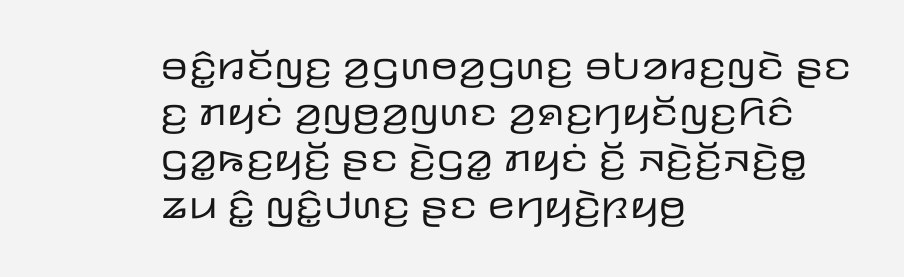ꤋꤢꤨ꤭ꤙꤢꤩꤜꤢ꤬ ꤤ꤬ꤞꤛꤥꤤ꤬ꤞꤛꤢ꤬ ꤋꤝꤤꤙꤢ꤬ꤜꤢꤧ ꤔꤢ ꤢ꤬ ꤊꤟꤢꤦ ꤤ꤬ꤜꤥ꤬ꤤ꤬ꤜꤛꤢ ꤤ꤬ꤎꤢ꤬ꤚꤟꤢꤩꤜꤢ꤬ꤖꤢꤨ ꤞꤤ꤭ꤒꤢ꤬ꤟꤢꤩ꤬ ꤔꤢ ꤢꤧ꤬ꤞꤤ꤭ ꤊꤟꤢꤦ ꤢꤩ꤬ ꤏꤢꤧ꤬ꤢꤩ꤬ꤏꤢꤧ꤬ꤥ꤭ ꤘꤣ ꤢꤨ꤭ ꤜꤢꤨ꤭ꤓꤛꤢ꤬ ꤔꤢ ꤕꤚꤟꤢꤧ꤬ꤐꤟꤥ꤬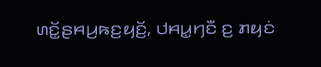ꤛꤢꤩ꤭ꤔꤌꤣ꤬ꤒꤢ꤬ꤟꤢꤩ꤬, ꤓꤌꤣ꤭ꤚꤢꤪ ꤢ꤬ ꤊꤟꤢꤦ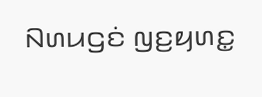ꤡꤛꤣꤞꤢꤦ ꤜꤢ꤬ꤟꤛꤢ꤭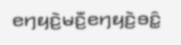ꤕꤚꤟꤢꤧ꤬ꤗꤢꤪ꤬ꤕꤚꤟꤢꤧ꤬ꤋꤢꤨ꤭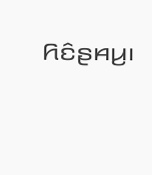ꤖꤢꤨꤔꤌꤣ꤬꤯